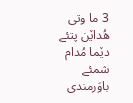3 ما وتی هُداێن پتئے دێما مُدام شمئے باوَرمندی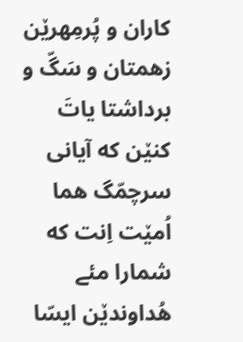کاران و پُرمِهرێن زهمتان و سَگّ و برداشتا یاتَ کنێن که آیانی سرچمّگ هما اُمێت اِنت که شمارا مئے هُداوندێن ایسّا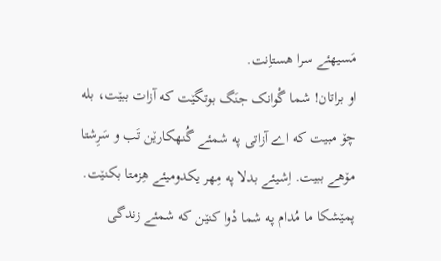مَسیهئے سرا هستاِنت.
او براتان! شما گْوانک جنَگ بوتگێت که آزات ببێت، بله چۆ مبیت که اے آزاتی په شمئے گُنهکارێن تَب و سَرِشتا مۆهے ببیت. اِشیئے بدلا په مِهر یکدومیئے هِزمتا بکنێت.
پمێشکا ما مُدام په شما دْوا کنێن که شمئے زندگی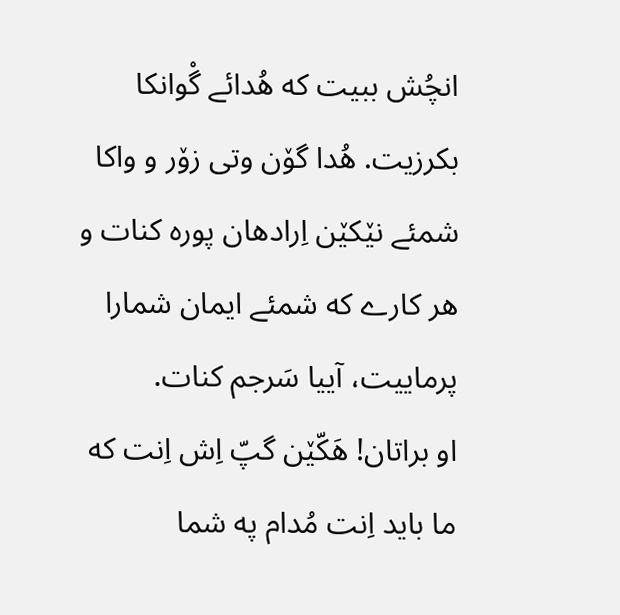انچُش ببیت که هُدائے گْوانکا بکرزیت. هُدا گۆن وتی زۆر و واکا شمئے نێکێن اِرادهان پوره کنات و هر کارے که شمئے ایمان شمارا پرماییت، آییا سَرجم کنات.
او براتان! هَکّێن گپّ اِش اِنت که ما باید اِنت مُدام په شما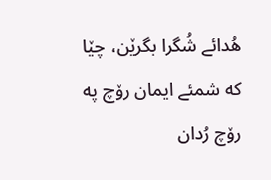هُدائے شُگرا بگرێن، چێا که شمئے ایمان رۆچ په رۆچ رُدان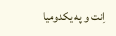اِنت و په یکدومیا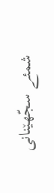شمئے سجّهێنانی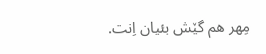مِهر هم گێش بئیان اِنت.